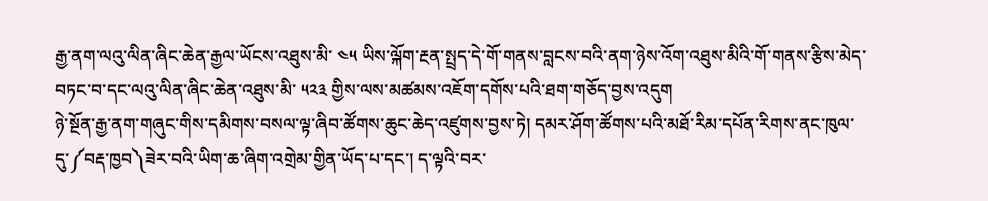རྒྱ་ནག་ལའུ་ལིན་ཞིང་ཆེན་རྒྱལ་ཡོངས་འཐུས་མི་ ༤༥ ཡིས་ལྐོག་རྔན་སྤྲད་དེ་གོ་གནས་བླངས་བའི་ནག་ཉེས་འོག་འཐུས་མིའི་གོ་གནས་རྩིས་མེད་བཏང་བ་དང་ལའུ་ལིན་ཞིང་ཆེན་འཐུས་མི་ ༥༢༣ གྱིས་ལས་མཚམས་འཇོག་དགོས་པའི་ཐག་གཅོད་བྱས་འདུག
ཉེ་སྔོན་རྒྱ་ནག་གཞུང་གིས་དམིགས་བསལ་ལྟ་ཞིབ་ཚོགས་ཆུང་ཆེད་འཛུགས་བྱས་ཏེ། དམར་ཤོག་ཚོགས་པའི་མཐོ་རིམ་དཔོན་རིགས་ནང་ཁུལ་དུ་༼བརྡ་ཁྱབ༽ཟེར་བའི་ཡིག་ཆ་ཞིག་འགྲེམ་གྱིན་ཡོད་པ་དང་། ད་ལྟའི་བར་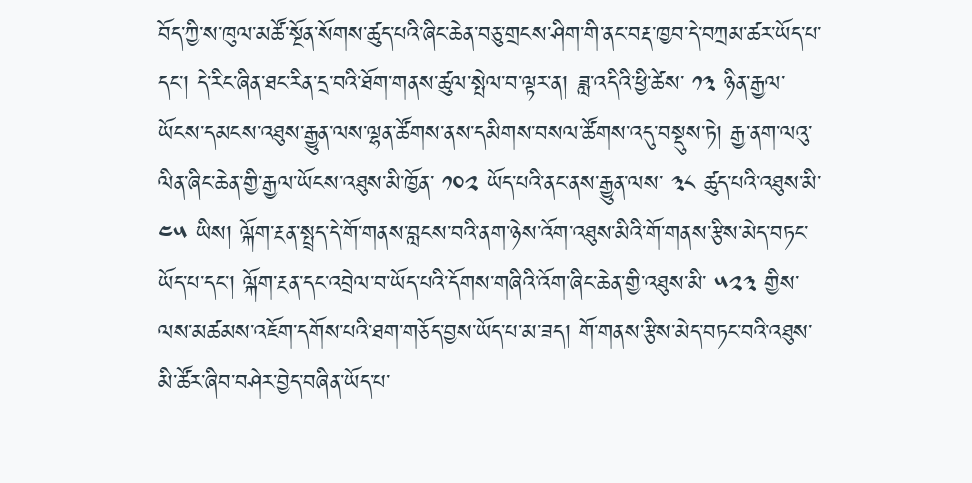བོད་ཀྱི་ས་ཁུལ་མཚོ་སྔོན་སོགས་ཚུད་པའི་ཞིང་ཆེན་བཅུ་གྲངས་ཤིག་གི་ནང་བརྡ་ཁྱབ་དེ་བཀྲམ་ཚར་ཡོད་པ་དང་། དེ་རིང་ཞིན་ཐང་རིན་དྲ་བའི་ཐོག་གནས་ཚུལ་སྤེལ་བ་ལྟར་ན། ཟླ་འདིའི་ཕྱི་ཚེས་ ༡༣ ཉིན་རྒྱལ་ཡོངས་དམངས་འཐུས་རྒྱུན་ལས་ལྷན་ཚོགས་ནས་དམིགས་བསལ་ཚོགས་འདུ་བསྡུས་ཏེ། རྒྱ་ནག་ལའུ་ལིན་ཞིང་ཆེན་གྱི་རྒྱལ་ཡོངས་འཐུས་མི་ཁྱོན་ ༡༠༢ ཡོད་པའི་ནང་ནས་རྒྱུན་ལས་ ༣༨ ཚུད་པའི་འཐུས་མི་ ༤༥ ཡིས། ལྐོག་རྔན་སྤྲད་དེ་གོ་གནས་བླངས་བའི་ནག་ཉེས་འོག་འཐུས་མིའི་གོ་གནས་རྩིས་མེད་བཏང་ཡོད་པ་དང་། ལྐོག་རྔན་དང་འབྲེལ་བ་ཡོད་པའི་དོགས་གཞིའི་འོག་ཞིང་ཆེན་གྱི་འཐུས་མི་ ༥༢༣ གྱིས་ལས་མཚམས་འཇོག་དགོས་པའི་ཐག་གཅོད་བྱས་ཡོད་པ་མ་ཟད། གོ་གནས་རྩིས་མེད་བཏང་བའི་འཐུས་མི་ཚོར་ཞིབ་བཤེར་བྱེད་བཞིན་ཡོད་པ་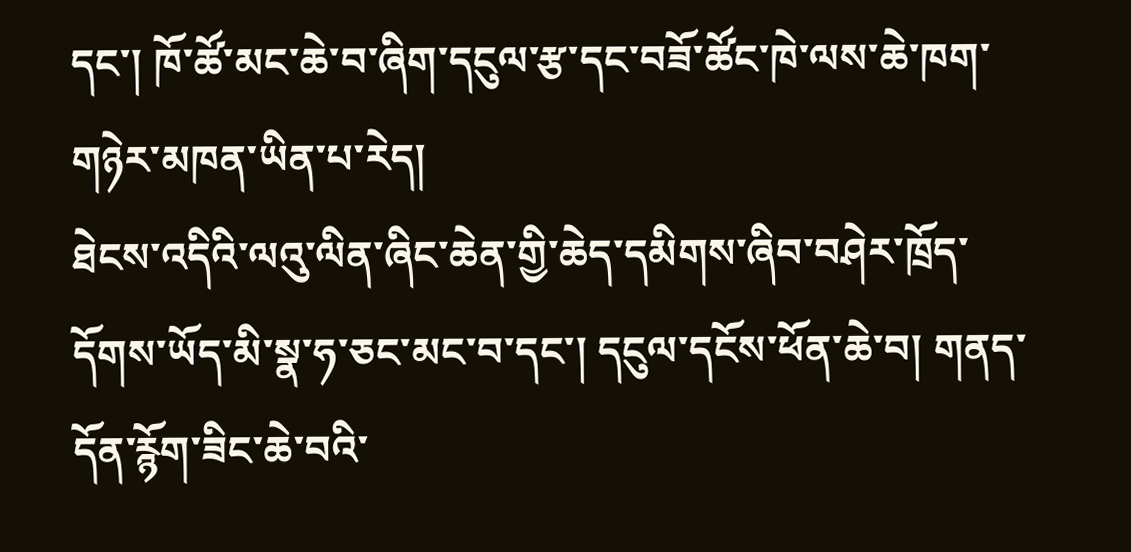དང་། ཁོ་ཚོ་མང་ཆེ་བ་ཞིག་དངུལ་རྩ་དང་བཟོ་ཚོང་ཁེ་ལས་ཆེ་ཁག་གཉེར་མཁན་ཡིན་པ་རེད།
ཐེངས་འདིའི་ལའུ་ལིན་ཞིང་ཆེན་གྱི་ཆེད་དམིགས་ཞིབ་བཤེར་ཁྲོད་དོགས་ཡོད་མི་སྣ་ཧ་ཅང་མང་བ་དང་། དངུལ་དངོས་ཕོན་ཆེ་བ། གནད་དོན་རྙོག་ཟིང་ཆེ་བའི་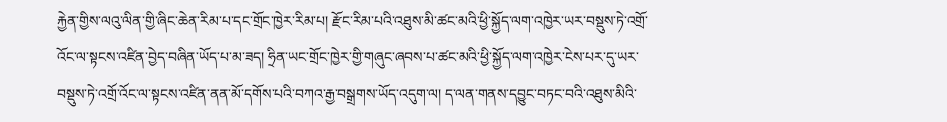རྐྱེན་གྱིས་ལའུ་ལིན་གྱི་ཞིང་ཆེན་རིམ་པ་དང་གྲོང་ཁྱེར་རིམ་པ། རྫོང་རིམ་པའི་འཐུས་མི་ཚང་མའི་ཕྱི་སྐྱོད་ལག་འཁྱེར་ཡར་བསྡུས་ཏེ་འགྲོ་འོང་ལ་སྟངས་འཛིན་བྱེད་བཞིན་ཡོད་པ་མ་ཟད། ཧྲིན་ཡང་གྲོང་ཁྱེར་གྱི་གཞུང་ཞབས་པ་ཚང་མའི་ཕྱི་སྐྱོད་ལག་འཁྱེར་ངེས་པར་དུ་ཡར་བསྡུས་ཏེ་འགྲོ་འོང་ལ་སྟངས་འཛིན་ནན་མོ་དགོས་པའི་བཀའ་རྒྱ་བསྒྲགས་ཡོད་འདུག་ལ། ད་ལན་གནས་དབྱུང་བཏང་བའི་འཐུས་མིའི་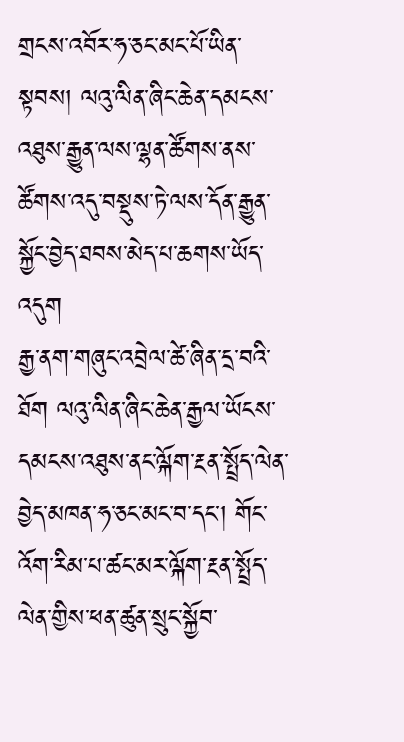གྲངས་འབོར་ཧ་ཅང་མང་པོ་ཡིན་སྟབས། ལའུ་ལིན་ཞིང་ཆེན་དམངས་འཐུས་རྒྱུན་ལས་ལྷན་ཚོགས་ནས་ཚོགས་འདུ་བསྡུས་ཏེ་ལས་དོན་རྒྱུན་སྐྱོང་བྱེད་ཐབས་མེད་པ་ཆགས་ཡོད་འདུག
རྒྱ་ནག་གཞུང་འབྲེལ་ཚེ་ཞིན་དྲ་བའི་ཐོག ལའུ་ལིན་ཞིང་ཆེན་རྒྱལ་ཡོངས་དམངས་འཐུས་ནང་ལྐོག་རྔན་སྤྲོད་ལེན་བྱེད་མཁན་ཧ་ཅང་མང་བ་དང་། གོང་འོག་རིམ་པ་ཚང་མར་ལྐོག་རྔན་སྤྲོད་ལེན་གྱིས་ཕན་ཚུན་སྲུང་སྐྱོབ་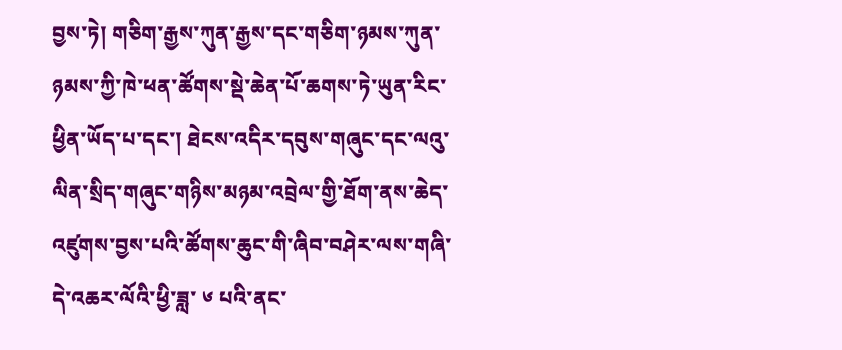བྱས་ཏེ། གཅིག་རྒྱས་ཀུན་རྒྱས་དང་གཅིག་ཉམས་ཀུན་ཉམས་ཀྱི་ཁེ་ཕན་ཚོགས་སྡེ་ཆེན་པོ་ཆགས་ཏེ་ཡུན་རིང་ཕྱིན་ཡོད་པ་དང་། ཐེངས་འདིར་དབུས་གཞུང་དང་ལའུ་ལིན་སྲིད་གཞུང་གཉིས་མཉམ་འབྲེལ་གྱི་ཐོག་ནས་ཆེད་འཛུགས་བྱས་པའི་ཚོགས་ཆུང་གི་ཞིབ་བཤེར་ལས་གཞི་དེ་འཆར་ལོའི་ཕྱི་ཟླ་ ༦ པའི་ནང་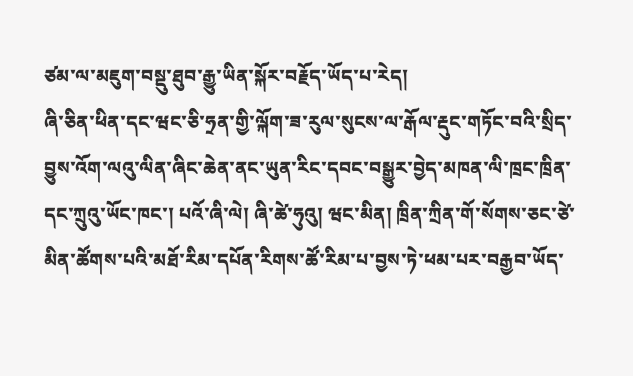ཙམ་ལ་མཇུག་བསྡུ་ཐུབ་རྒྱུ་ཡིན་སྐོར་བརྗོད་ཡོད་པ་རེད།
ཞི་ཅིན་ཕིན་དང་ཝང་ཅི་ཧྲན་གྱི་ལྐོག་ཟ་རུལ་སུངས་ལ་རྒོལ་རྡུང་གཏོང་བའི་སྲིད་བྱུས་འོག་ལའུ་ལིན་ཞིང་ཆེན་ནང་ཡུན་རིང་དབང་བསྒྱུར་བྱེད་མཁན་ལི་ཁྲང་ཁྲིན་དང་ཀྲུའུ་ཡོང་ཁང་། པའོ་ཞི་ལེ། ཞི་ཚེ་ཧུའུ། ཝང་མིན། ཁྲིན་ཀྲིན་གོ་སོགས་ཅང་ཙེ་མིན་ཚོགས་པའི་མཐོ་རིམ་དཔོན་རིགས་ཚོ་རིམ་པ་བྱས་ཏེ་ཕམ་པར་བརྒྱབ་ཡོད་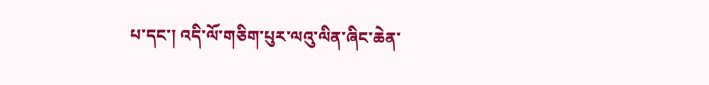པ་དང་། འདི་ལོ་གཅིག་པུར་ལའུ་ལིན་ཞིང་ཆེན་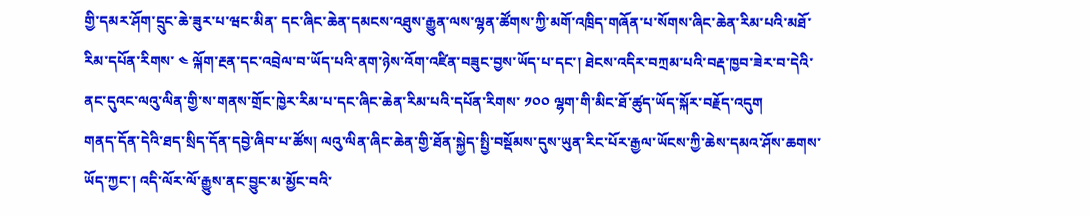གྱི་དམར་ཤོག་དྲུང་ཆེ་ཟུར་པ་ཝང་མིན་ དང་ཞིང་ཆེན་དམངས་འཐུས་རྒྱུན་ལས་ལྷན་ཚོགས་ཀྱི་མགོ་འཁྲིད་གཞོན་པ་སོགས་ཞིང་ཆེན་རིམ་པའི་མཐོ་རིམ་དཔོན་རིགས་ ༤ ལྐོག་རྔན་དང་འབྲེལ་བ་ཡོད་པའི་ནག་ཉེས་འོག་འཛིན་བཟུང་བྱས་ཡོད་པ་དང་། ཐེངས་འདིར་བཀྲམ་པའི་བརྡ་ཁྱབ་ཟེར་བ་དེའི་ནང་དུའང་ལའུ་ལིན་གྱི་ས་གནས་གྲོང་ཁྱེར་རིམ་པ་དང་ཞིང་ཆེན་རིམ་པའི་དཔོན་རིགས་ ༡༠༠ ལྷག་གི་མིང་ཐོ་ཚུད་ཡོད་སྐོར་བརྗོད་འདུག
གནད་དོན་དེའི་ཐད་སྲིད་དོན་དབྱེ་ཞིབ་པ་ཚོས། ལའུ་ལིན་ཞིང་ཆེན་གྱི་ཐོན་སྐྱེད་སྤྱི་བསྡོམས་དུས་ཡུན་རིང་པོར་རྒྱལ་ཡོངས་ཀྱི་ཆེས་དམའ་ཤོས་ཆགས་ཡོད་ཀྱང་། འདི་ལོར་ལོ་རྒྱུས་ནང་བྱུང་མ་མྱོང་བའི་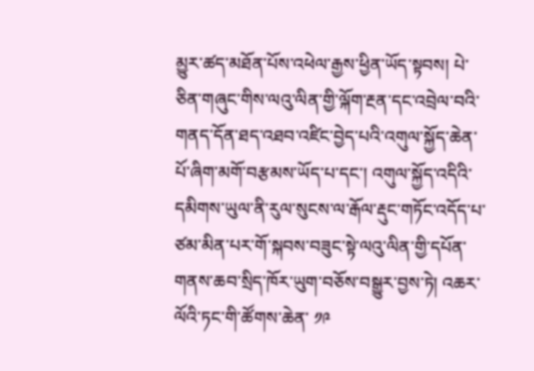མྱུར་ཚད་མཐོན་པོས་འཕེལ་རྒྱས་ཕྱིན་ཡོད་སྟབས། པེ་ཅིན་གཞུང་གིས་ལའུ་ལིན་གྱི་ལྐོག་རྔན་དང་འབྲེལ་བའི་གནད་དོན་ཐད་འཐབ་འཛིང་བྱེད་པའི་འགུལ་སྐྱོད་ཆེན་པོ་ཞིག་མགོ་བརྩམས་ཡོད་པ་དང་། འགུལ་སྐྱོད་འདིའི་དམིགས་ཡུལ་ནི་རུལ་སུངས་ལ་རྒོལ་རྡུང་གཏོང་འདོད་པ་ཙམ་མིན་པར་གོ་སྐབས་བཟུང་སྟེ་ལའུ་ལིན་གྱི་དཔོན་གནས་ཆབ་སྲིད་ཁོར་ཡུག་བཅོས་བསྒྱུར་བྱས་ཏེ། འཆར་ལོའི་ཏང་གི་ཚོགས་ཆེན་ ༡༩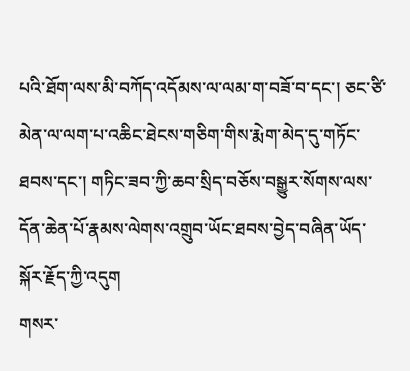པའི་ཐོག་ལས་མི་བཀོད་འདོམས་ལ་ལམ་ག་བཟོ་བ་དང་། ཅང་ཙི་མེན་ལ་ལག་པ་འཆིང་ཐེངས་གཅིག་གིས་རྨེག་མེད་དུ་གཏོང་ཐབས་དང་། གཏིང་ཟབ་ཀྱི་ཆབ་སྲིད་བཅོས་བསྒྱུར་སོགས་ལས་དོན་ཆེན་པོ་རྣམས་ལེགས་འགྲུབ་ཡོང་ཐབས་བྱེད་བཞིན་ཡོད་སྐོར་རྗོད་ཀྱི་འདུག
གསར་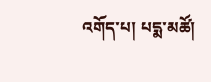འགོད་པ། པདྨ་མཚོ།